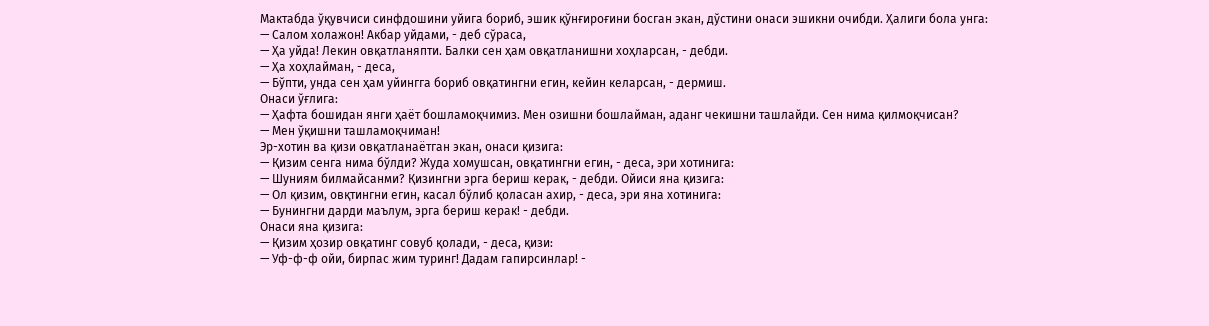Мактабда ўқувчиси синфдошини уйига бориб, эшик қўнғироғини босган экан, дўстини онаси эшикни очибди. Ҳалиги бола унга:
— Салом холажон! Акбар уйдами, - деб сўраса,
— Ҳа уйда! Лекин овқатланяпти. Балки сен ҳам овқатланишни хоҳларсан, - дебди.
— Ҳа хоҳлайман, - деса,
— Бўпти, унда сен ҳам уйингга бориб овқатингни егин, кейин келарсан, - дермиш.
Онаси ўғлига:
— Ҳафта бошидан янги ҳаёт бошламоқчимиз. Мен озишни бошлайман, аданг чекишни ташлайди. Сен нима қилмоқчисан?
— Мен ўқишни ташламоқчиман!
Эр-хотин ва қизи овқатланаётган экан, онаси қизига:
— Қизим сенга нима бўлди? Жуда хомушсан, овқатингни егин, - деса, эри хотинига:
— Шуниям билмайсанми? Қизингни эрга бериш керак, - дебди. Ойиси яна қизига:
— Ол қизим, овқтингни егин, касал бўлиб қоласан ахир, - деса, эри яна хотинига:
— Бунингни дарди маълум, эрга бериш керак! - дебди.
Онаси яна қизига:
— Қизим ҳозир овқатинг совуб қолади, - деса, қизи:
— Уф-ф-ф ойи, бирпас жим туринг! Дадам гапирсинлар! -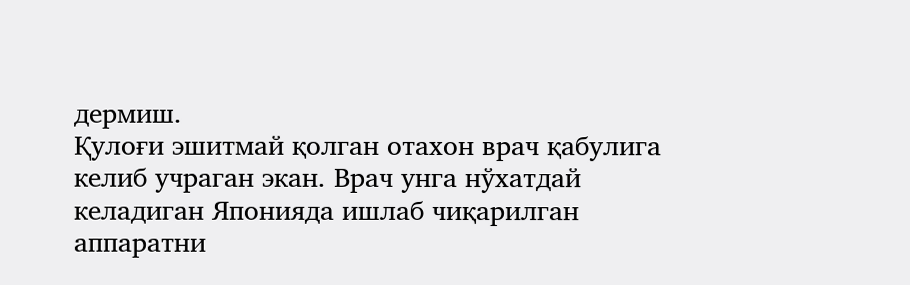дермиш.
Қулоғи эшитмай қолган отахон врач қабулига келиб учраган экан. Врач унга нўхатдай келадиган Японияда ишлаб чиқарилган аппаратни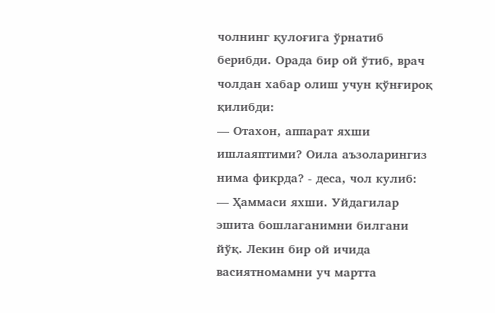чолнинг қулоғига ўрнатиб берибди. Орада бир ой ўтиб, врач чолдан хабар олиш учун қўнғироқ қилибди:
— Отахон, аппарат яхши ишлаяптими? Оила аъзоларингиз нима фикрда? - деса, чол кулиб:
— Ҳаммаси яхши. Уйдагилар эшита бошлаганимни билгани йўқ. Лекин бир ой ичида васиятномамни уч мартта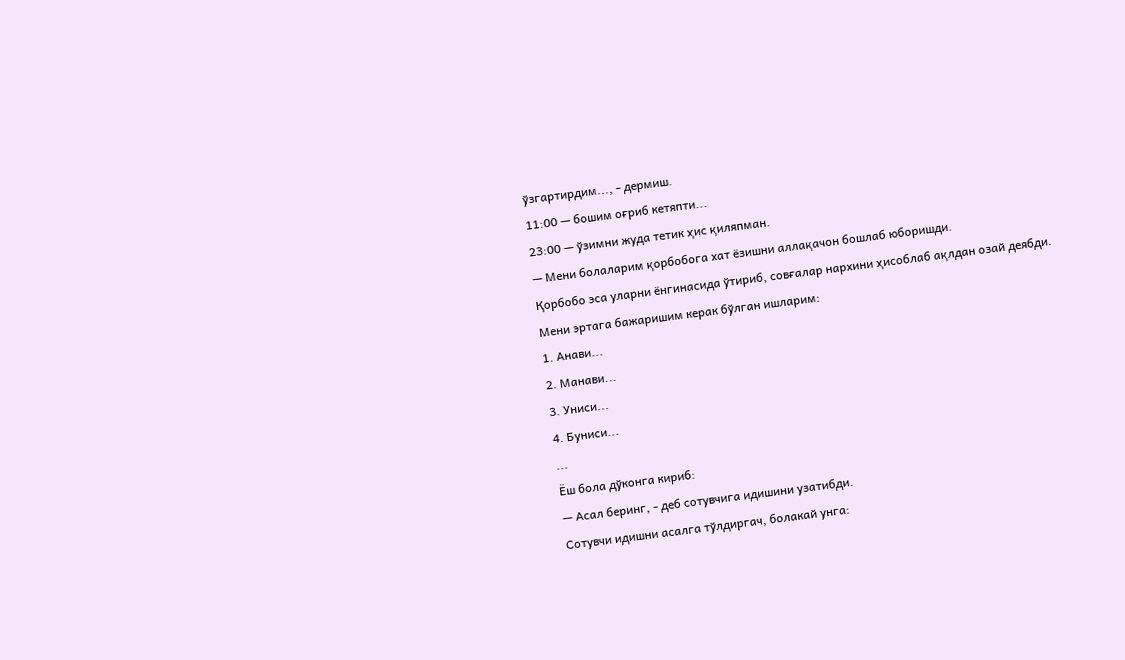ўзгартирдим..., - дермиш.
11:00 — бошим оғриб кетяпти...
23:00 — ўзимни жуда тетик ҳис қиляпман.
— Мени болаларим қорбобога хат ёзишни аллақачон бошлаб юборишди.
Қорбобо эса уларни ёнгинасида ўтириб, совғалар нархини ҳисоблаб ақлдан озай деябди.
Мени эртага бажаришим керак бўлган ишларим:
1. Анави...
2. Манави...
3. Униси...
4. Буниси...
...
Ёш бола дўконга кириб:
— Асал беринг, - деб сотувчига идишини узатибди.
Сотувчи идишни асалга тўлдиргач, болакай унга: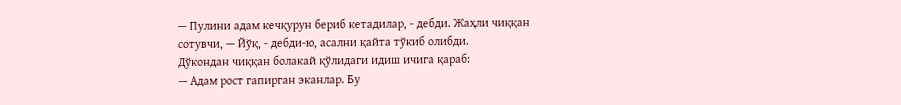— Пулини адам кечқурун бериб кетадилар, - дебди. Жаҳли чиққан сотувчи, — Йўқ, - дебди-ю, асални қайта тўкиб олибди.
Дўкондан чиққан болакай қўлидаги идиш ичига қараб:
— Адам рост гапирган эканлар. Бу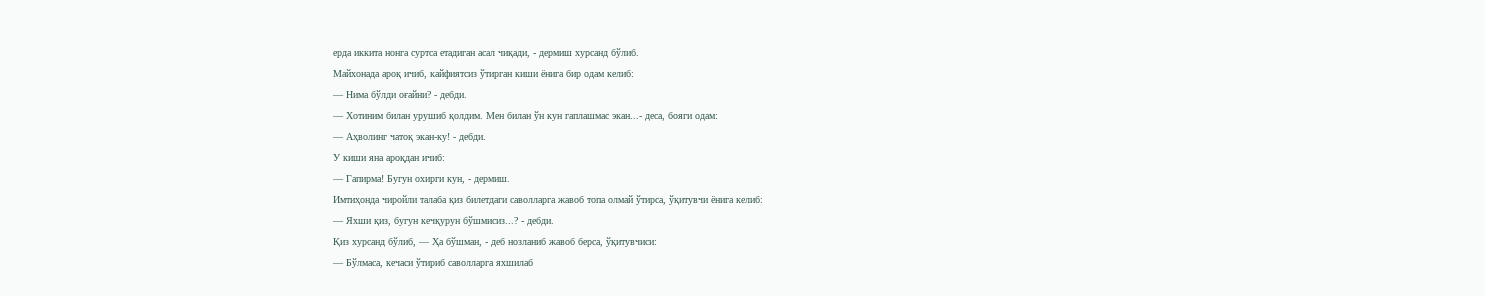ерда иккита нонга суртса етадиган асал чиқади, - дермиш хурсанд бўлиб.
Майхонада ароқ ичиб, кайфиятсиз ўтирган киши ёнига бир одам келиб:
— Нима бўлди оғайни? - дебди.
— Хотиним билан урушиб қолдим. Мен билан ўн кун гаплашмас экан...- деса, бояги одам:
— Аҳволинг чатоқ экан-ку! - дебди.
У киши яна ароқдан ичиб:
— Гапирма! Бугун охирги кун, - дермиш.
Имтиҳонда чиройли талаба қиз билетдаги саволларга жавоб топа олмай ўтирса, ўқитувчи ёнига келиб:
— Яхши қиз, бугун кечқурун бўшмисиз...? - дебди.
Қиз хурсанд бўлиб, — Ҳа бўшман, - деб нозланиб жавоб берса, ўқитувчиси:
— Бўлмаса, кечаси ўтириб саволларга яхшилаб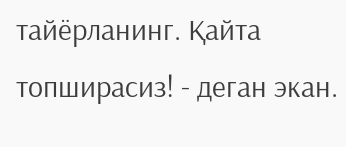тайёрланинг. Қайта топширасиз! - деган экан.